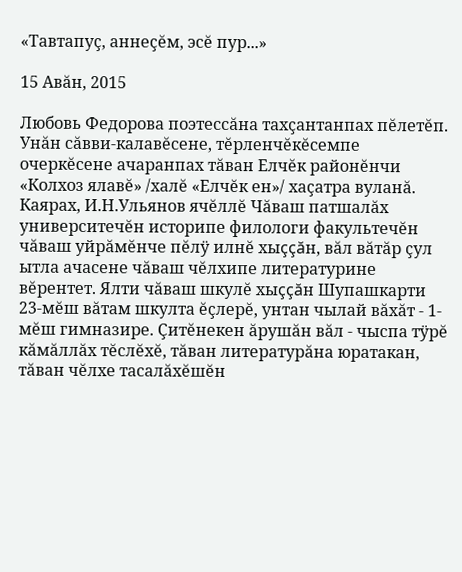«Тавтапуç, аннеçĕм, эсĕ пур...»

15 Авăн, 2015

Любовь Федорова поэтессăна тахçантанпах пĕлетĕп. Унăн сăвви-калавĕсене, тĕрленчĕкĕсемпе очеркĕсене ачаранпах тăван Елчĕк районĕнчи «Колхоз ялавĕ» /халĕ «Елчĕк ен»/ хаçатра вуланă. Каярах, И.Н.Ульянов ячĕллĕ Чăваш патшалăх университечĕн историпе филологи факультечĕн чăваш уйрăмĕнче пĕлÿ илнĕ хыççăн, вăл вăтăр çул ытла ачасене чăваш чĕлхипе литературине вĕрентет. Ялти чăваш шкулĕ хыççăн Шупашкарти 23-мĕш вăтам шкулта ĕçлерĕ, унтан чылай вăхăт - 1-мĕш гимназире. Çитĕнекен ăрушăн вăл - чыспа тÿрĕ кăмăллăх тĕслĕхĕ, тăван литературăна юратакан, тăван чĕлхе тасалăхĕшĕн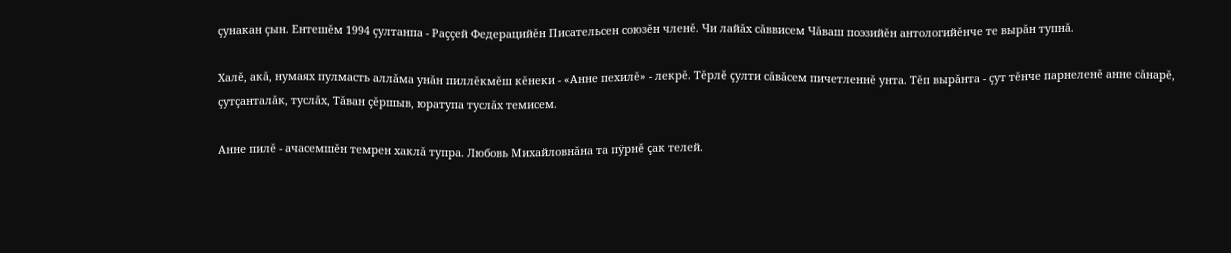çунакан çын. Ентешĕм 1994 çултанпа - Раççей Федерацийĕн Писательсен союзĕн членĕ. Чи лайăх сăввисем Чăваш поэзийĕн антологийĕнче те вырăн тупнă.

Халĕ, акă, нумаях пулмасть аллăма унăн пиллĕкмĕш кĕнеки - «Анне пехилĕ» - лекрĕ. Тĕрлĕ çулти сăвăсем пичетленнĕ унта. Тĕп вырăнта - çут тĕнче парнеленĕ анне сăнарĕ, çутçанталăк, туслăх, Тăван çĕршыв, юратупа туслăх темисем.

Анне пилĕ - ачасемшĕн темрен хаклă тупра. Любовь Михайловнăна та пÿрнĕ çак телей.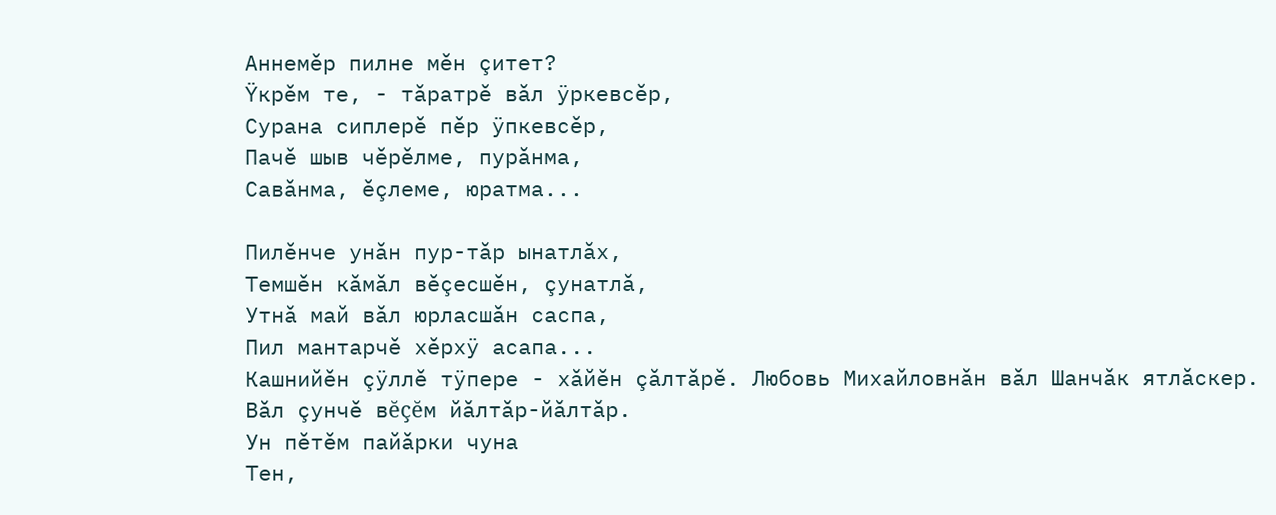Аннемĕр пилне мĕн çитет?
Ÿкрĕм те, - тăратрĕ вăл ÿркевсĕр,
Сурана сиплерĕ пĕр ÿпкевсĕр,
Пачĕ шыв чĕрĕлме, пурăнма,
Савăнма, ĕçлеме, юратма...

Пилĕнче унăн пур-тăр ынатлăх,
Темшĕн кăмăл вĕçесшĕн, çунатлă,
Утнă май вăл юрласшăн саспа,
Пил мантарчĕ хĕрхÿ асапа...
Кашнийĕн çÿллĕ тÿпере - хăйĕн çăлтăрĕ. Любовь Михайловнăн вăл Шанчăк ятлăскер.
Вăл çунчĕ вĕçĕм йăлтăр-йăлтăр.
Ун пĕтĕм пайăрки чуна
Тен,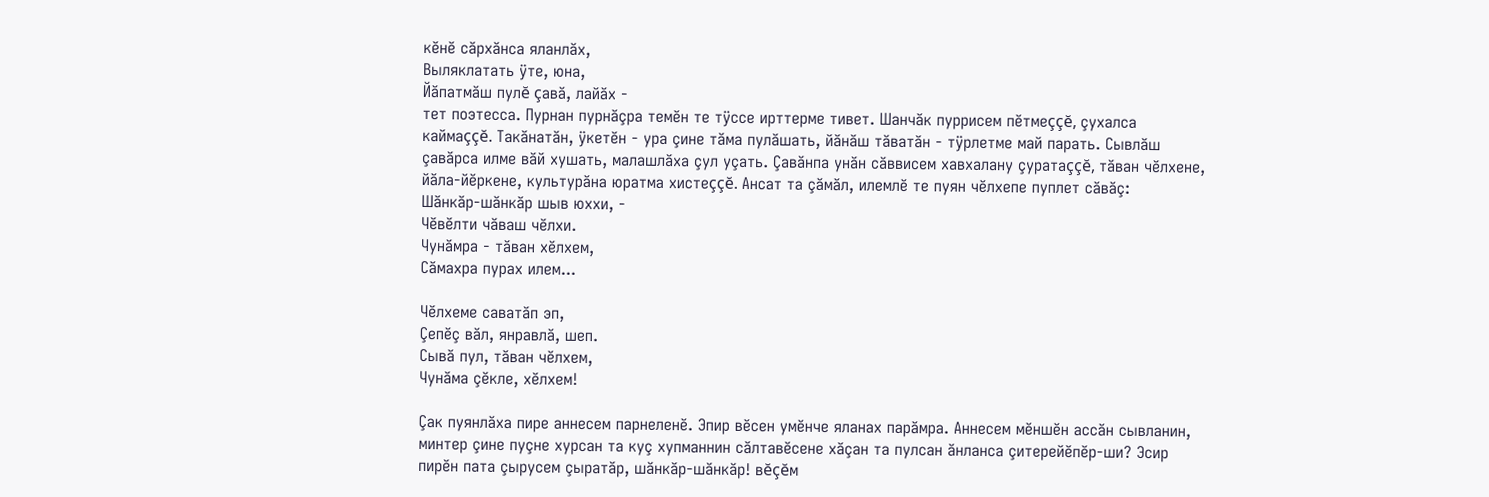кĕнĕ сăрхăнса яланлăх,
Выляклатать ÿте, юна,
Йăпатмăш пулĕ çавă, лайăх -
тет поэтесса. Пурнан пурнăçра темĕн те тÿссе ирттерме тивет. Шанчăк пуррисем пĕтмеççĕ, çухалса каймаççĕ. Такăнатăн, ÿкетĕн - ура çине тăма пулăшать, йăнăш тăватăн - тÿрлетме май парать. Сывлăш çавăрса илме вăй хушать, малашлăха çул уçать. Çавăнпа унăн сăввисем хавхалану çуратаççĕ, тăван чĕлхене, йăла-йĕркене, культурăна юратма хистеççĕ. Ансат та çăмăл, илемлĕ те пуян чĕлхепе пуплет сăвăç:
Шăнкăр-шăнкăр шыв юххи, -
Чĕвĕлти чăваш чĕлхи.
Чунăмра - тăван хĕлхем,
Сăмахра пурах илем...

Чĕлхеме саватăп эп,
Çепĕç вăл, янравлă, шеп.
Сывă пул, тăван чĕлхем,
Чунăма çĕкле, хĕлхем!

Çак пуянлăха пире аннесем парнеленĕ. Эпир вĕсен умĕнче яланах парăмра. Аннесем мĕншĕн ассăн сывланин, минтер çине пуçне хурсан та куç хупманнин сăлтавĕсене хăçан та пулсан ăнланса çитерейĕпĕр-ши? Эсир пирĕн пата çырусем çыратăр, шăнкăр-шăнкăр! вĕçĕм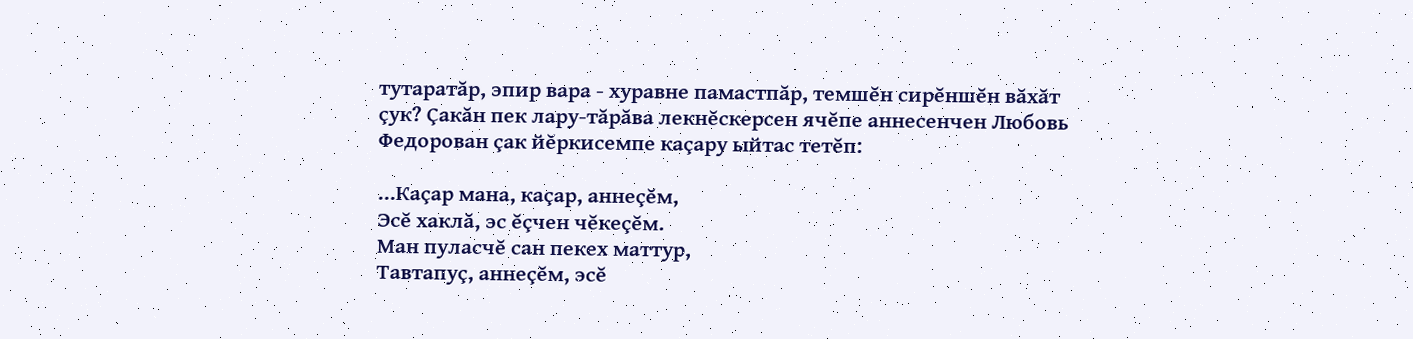тутаратăр, эпир вара - хуравне памастпăр, темшĕн сирĕншĕн вăхăт çук? Çакăн пек лару-тăрăва лекнĕскерсен ячĕпе аннесенчен Любовь Федорован çак йĕркисемпе каçару ыйтас тетĕп:

...Каçар мана, каçар, аннеçĕм,
Эсĕ хаклă, эс ĕçчен чĕкеçĕм.
Ман пуласчĕ сан пекех маттур,
Тавтапуç, аннеçĕм, эсĕ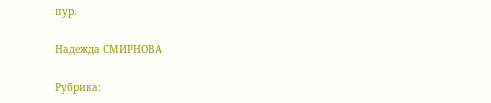пур.

Надежда СМИРНОВА

Рубрика: